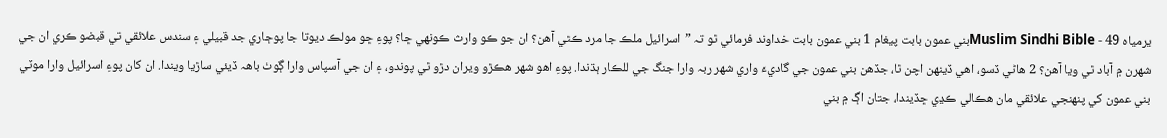يرمياہ 49 - Muslim Sindhi Bibleبني عمون بابت پيغام 1 بني عمون بابت خداوند فرمائي ٿو تہ ”اسرائيل ملڪ جا مرد ڪٿي آهن؟ ان جو ڪو وارث ڪونهي ڇا؟ پوءِ ڇو مولڪ ديوتا جا پوڄاري جد قبيلي ۽ سندس علائقي تي قبضو ڪري ان جي شهرن ۾ آباد ٿي ويا آهن؟ 2 هاڻي ڏسو، اهي ڏينهن اچن ٿا، جڏهن بني عمون جي گاديءَ واري شهر ربہ وارا جنگ جي للڪار ٻڌندا. پوءِ اهو شهر هڪڙو ويران دڙو ٿي پوندو، ۽ ان جي آسپاس وارا ڳوٺ باهہ ڏيئي ساڙيا ويندا. ان کان پوءِ اسرائيل وارا موٽي بني عمون کي پنهنجي علائقي مان هڪالي ڪڍي ڇڏيندا، جتان اڳ ۾ بني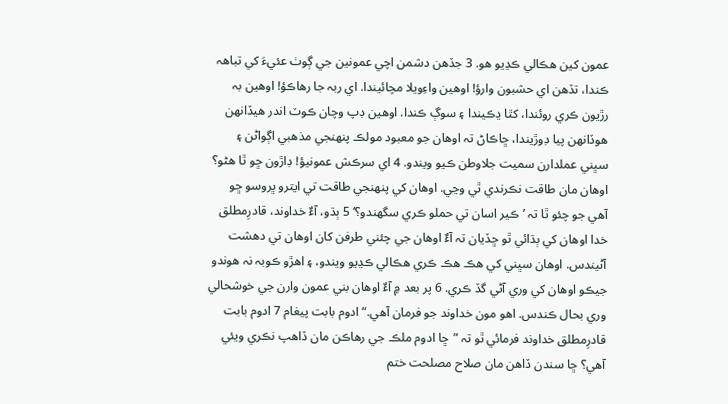عمون کين هڪالي ڪڍيو هو. 3 جڏهن دشمن اچي عمونين جي ڳوٺ عئيءَ کي تباهہ ڪندا، تڏهن اي حشبون وارؤ! اوهين واءِويلا مچائيندا. اي ربہ جا رهاڪؤ! اوهين بہ رڙيون ڪري روئندا، کٿا ڍڪيندا ۽ سوڳ ڪندا. اوهين ڊپ وچان ڪوٽ اندر هيڏانهن هوڏانهن پيا ڊوڙيندا، ڇاڪاڻ تہ اوهان جو معبود مولڪ پنهنجي مذهبي اڳواڻن ۽ سڀني عملدارن سميت جلاوطن ڪيو ويندو. 4 اي سرڪش عمونيؤ! ڊاڙون ڇو ٿا هڻو؟ اوهان مان طاقت نڪرندي ٿي وڃي. اوهان کي پنهنجي طاقت تي ايترو ڀروسو ڇو آهي جو چئو ٿا تہ ’ڪير اسان تي حملو ڪري سگھندو؟‘ 5 ٻڌو، آءٌ خداوند، قادرِمطلق خدا اوهان کي ٻڌائي ٿو ڇڏيان تہ آءٌ اوهان جي چئني طرفن کان اوهان تي دهشت آڻيندس. اوهان سڀني کي هڪ هڪ ڪري هڪالي ڪڍيو ويندو، ۽ اهڙو ڪوبہ نہ هوندو جيڪو اوهان کي وري آڻي گڏ ڪري. 6 پر بعد ۾ آءٌ اوهان بني عمون وارن جي خوشحالي وري بحال ڪندس. اهو مون خداوند جو فرمان آهي.“ ادوم بابت پيغام 7 ادوم بابت قادرِمطلق خداوند فرمائي ٿو تہ ”ڇا ادوم ملڪ جي رهاڪن مان ڏاهپ نڪري ويئي آهي؟ ڇا سندن ڏاهن مان صلاح مصلحت ختم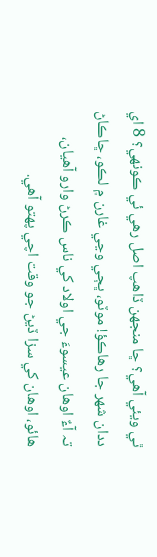ٿي ويئي آهي؟ ڇا منجھن ڏاهپ اصل رهي ئي ڪونهي؟ 8 اي ددان شهر جا رهاڪؤ! موٽو، ڀڄي وڃي غارن ۾ لڪو، ڇاڪاڻ تہ آءٌ اوهان عيسوءَ جي اولاد کي ناس ڪرڻ وارو آهيان، هائو، اوهان کي سزا ڏيڻ جو وقت اچي پهتو آهي.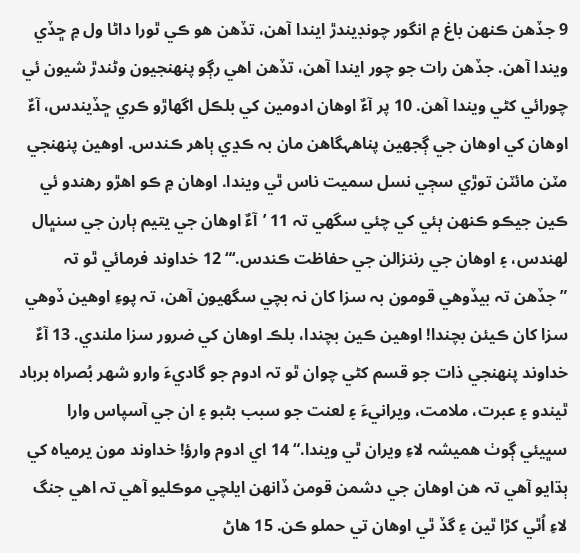9 جڏهن ڪنهن باغ ۾ انگور چونڊيندڙ ايندا آهن، تڏهن هو ڪي ٿورا داڻا ول ۾ ڇڏي ويندا آهن. جڏهن رات جو چور ايندا آهن، تڏهن اهي رڳو پنهنجيون وڻندڙ شيون ئي چورائي کڻي ويندا آهن. 10 پر آءٌ اوهان ادومين کي بلڪل اگھاڙو ڪري ڇڏيندس، آءٌ اوهان کي اوهان جي ڳجھين پناهہگاهن مان بہ ڪڍي ٻاهر ڪندس. اوهين پنهنجي مٽن مائٽن توڙي سڄي نسل سميت ناس ٿي ويندا. اوهان ۾ ڪو اهڙو رهندو ئي ڪين جيڪو ڪنهن ٻئي کي چئي سگھي تہ 11 ’آءٌ اوهان جي يتيم ٻارن جي سنڀال لهندس، ۽ اوهان جي رننزالن جي حفاظت ڪندس.‘“ 12 خداوند فرمائي ٿو تہ ”جڏهن تہ بيڏوهي قومون بہ سزا کان نہ بچي سگھيون آهن، تہ پوءِ اوهين ڏوهي سزا کان ڪيئن بچندا! اوهين ڪين بچندا، بلڪ اوهان کي ضرور سزا ملندي. 13 آءٌ خداوند پنهنجي ذات جو قسم کڻي چوان ٿو تہ ادوم جو گاديءَ وارو شهر بُصراہ برباد ٿيندو ۽ عبرت، ملامت، ويرانيءَ ۽ لعنت جو سبب بڻبو ۽ ان جي آسپاس وارا سڀيئي ڳوٺ هميشہ لاءِ ويران ٿي ويندا.“ 14 اي ادوم وارؤ! خداوند مون يرمياہ کي ٻڌايو آهي تہ هن اوهان جي دشمن قومن ڏانهن ايلچي موڪليو آهي تہ اهي جنگ لاءِ اُٿي کڙا ٿين ۽ گڏ ٿي اوهان تي حملو ڪن. 15 هاڻ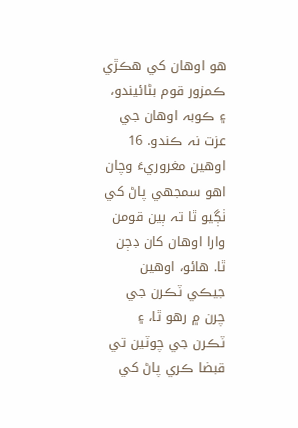هو اوهان کي هڪڙي ڪمزور قوم بڻائيندو، ۽ ڪوبہ اوهان جي عزت نہ ڪندو. 16 اوهين مغروريءَ وچان اهو سمجھي پاڻ کي ٺڳيو ٿا تہ ٻين قومن وارا اوهان کان ڊڄن ٿا. هائو، اوهين جيڪي ٽڪرن جي چرن ۾ رهو ٿا، ۽ ٽڪرن جي چوٽين تي قبضا ڪري پاڻ کي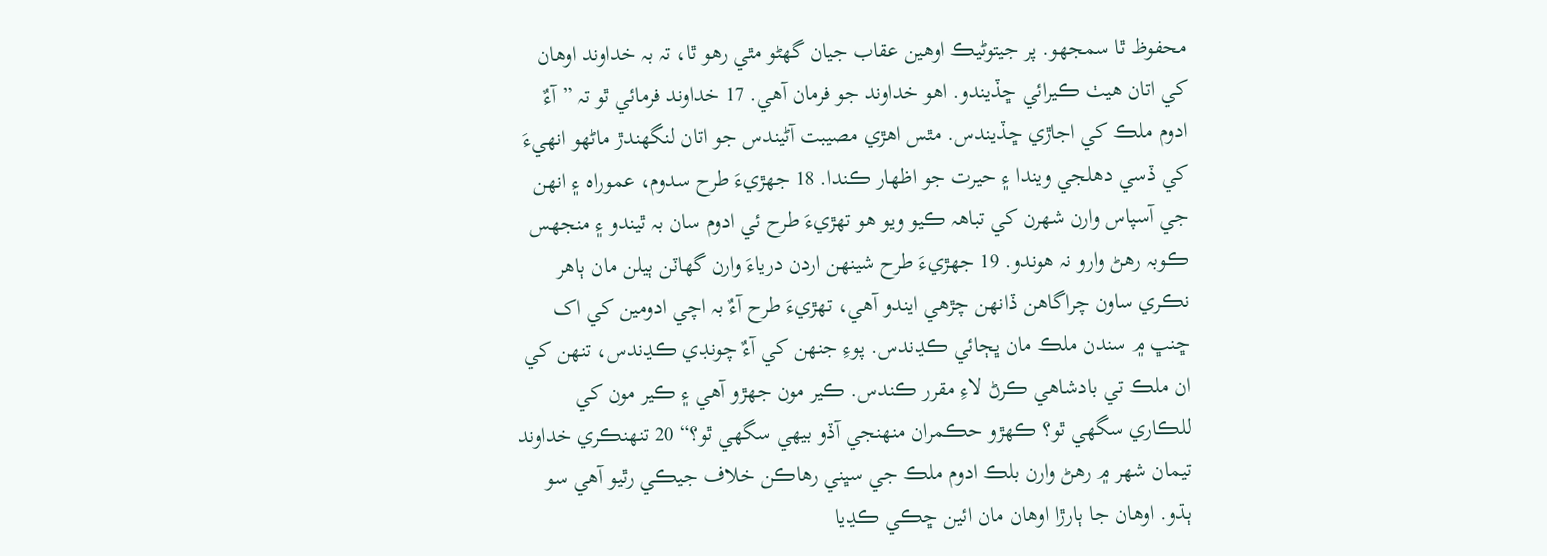محفوظ ٿا سمجھو. پر جيتوڻيڪ اوهين عقاب جيان گھڻو مٿي رهو ٿا، تہ بہ خداوند اوهان کي اتان هيٺ ڪيرائي ڇڏيندو. اهو خداوند جو فرمان آهي. 17 خداوند فرمائي ٿو تہ ”آءٌ ادوم ملڪ کي اجاڙي ڇڏيندس. مٿس اهڙي مصيبت آڻيندس جو اتان لنگھندڙ ماڻهو انهيءَ کي ڏسي دهلجي ويندا ۽ حيرت جو اظهار ڪندا. 18 جهڙيءَ طرح سدوم، عموراہ ۽ انهن جي آسپاس وارن شهرن کي تباهہ ڪيو ويو هو تهڙيءَ طرح ئي ادوم سان بہ ٿيندو ۽ منجھس ڪوبہ رهڻ وارو نہ هوندو. 19 جهڙيءَ طرح شينهن اردن درياءَ وارن گھاٽن ٻيلن مان ٻاهر نڪري ساون چراگاهن ڏانهن چڙهي ايندو آهي، تهڙيءَ طرح آءٌ بہ اچي ادومين کي اک ڇنڀ ۾ سندن ملڪ مان ڀڄائي ڪڍندس. پوءِ جنهن کي آءٌ چونڊي ڪڍندس، تنهن کي ان ملڪ تي بادشاهي ڪرڻ لاءِ مقرر ڪندس. ڪير مون جهڙو آهي ۽ ڪير مون کي للڪاري سگھي ٿو؟ ڪهڙو حڪمران منهنجي آڏو بيهي سگھي ٿو؟“ 20 تنهنڪري خداوند تيمان شهر ۾ رهڻ وارن بلڪ ادوم ملڪ جي سڀني رهاڪن خلاف جيڪي رٿيو آهي سو ٻڌو. اوهان جا ٻارڙا اوهان مان ائين ڇڪي ڪڍيا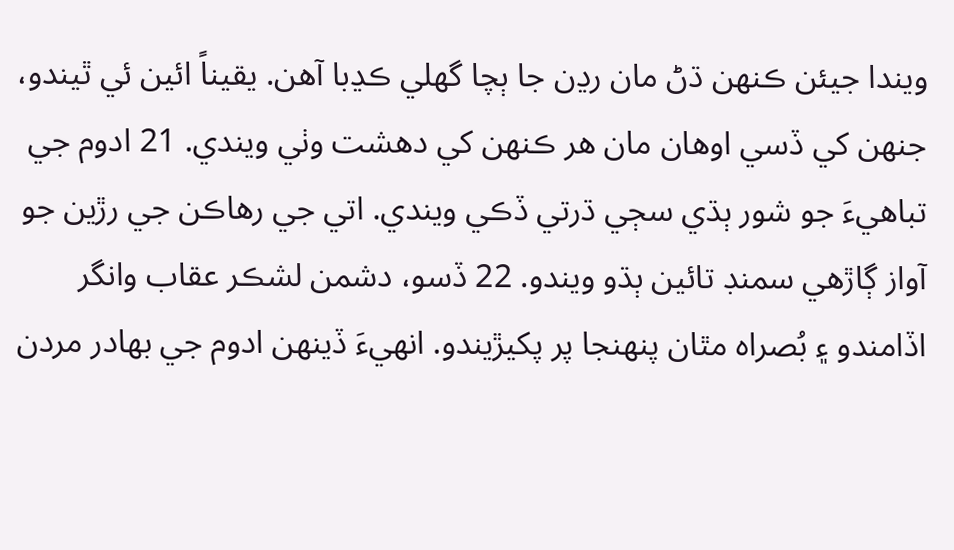ويندا جيئن ڪنهن ڌڻ مان رڍن جا ٻچا گهلي ڪڍبا آهن. يقيناً ائين ئي ٿيندو، جنهن کي ڏسي اوهان مان هر ڪنهن کي دهشت وٺي ويندي. 21 ادوم جي تباهيءَ جو شور ٻڌي سڄي ڌرتي ڏڪي ويندي. اتي جي رهاڪن جي رڙين جو آواز ڳاڙهي سمنڊ تائين ٻڌو ويندو. 22 ڏسو، دشمن لشڪر عقاب وانگر اڏامندو ۽ بُصراہ مٿان پنهنجا پر پکيڙيندو. انهيءَ ڏينهن ادوم جي بهادر مردن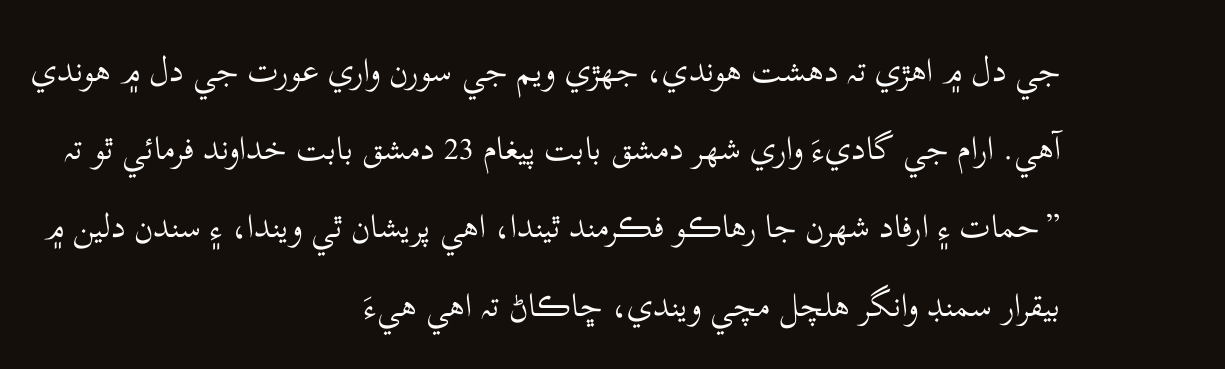جي دل ۾ اهڙي تہ دهشت هوندي، جهڙي ويم جي سورن واري عورت جي دل ۾ هوندي آهي. ارام جي گاديءَ واري شهر دمشق بابت پيغام 23 دمشق بابت خداوند فرمائي ٿو تہ ”حمات ۽ ارفاد شهرن جا رهاڪو فڪرمند ٿيندا، اهي پريشان ٿي ويندا، ۽ سندن دلين ۾ بيقرار سمنڊ وانگر هلچل مچي ويندي، ڇاڪاڻ تہ اهي هيءَ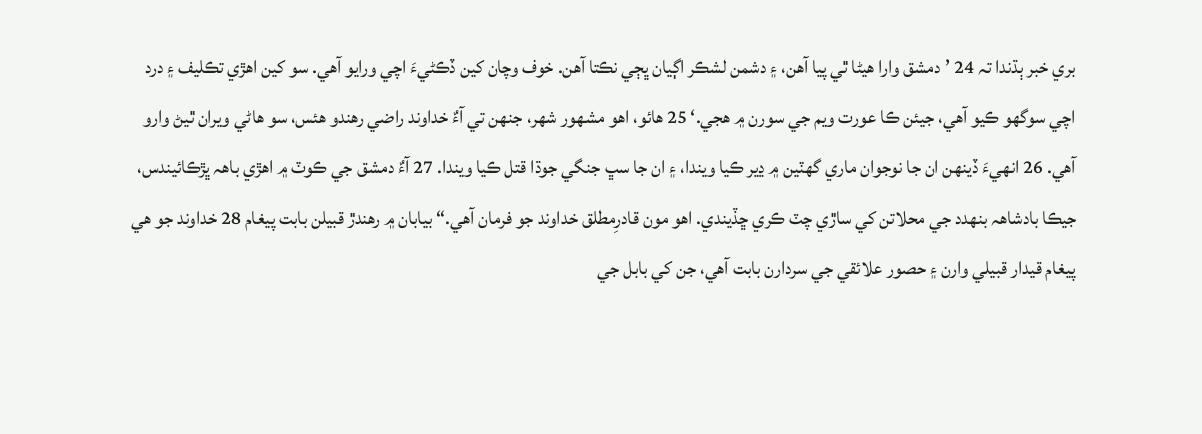بري خبر ٻڌندا تہ 24 ’دمشق وارا هيڻا ٿي پيا آهن، ۽ دشمن لشڪر اڳيان ڀڄي نڪتا آهن. خوف وچان کين ڏڪڻيءَ اچي ورايو آهي. سو کين اهڙي تڪليف ۽ درد اچي سوگھو ڪيو آهي، جيئن ڪا عورت ويم جي سورن ۾ هجي.‘ 25 هائو، اهو مشهور شهر، جنهن تي آءٌ خداوند راضي رهندو هئس، سو هاڻي ويران ٿيڻ وارو آهي. 26 انهيءَ ڏينهن ان جا نوجوان ماري گھٽين ۾ ڍير ڪيا ويندا، ۽ ان جا سڀ جنگي جوڌا قتل ڪيا ويندا. 27 آءٌ دمشق جي ڪوٽ ۾ اهڙي باهہ ڀڙڪائيندس، جيڪا بادشاهہ بنهدد جي محلاتن کي ساڙي چٽ ڪري ڇڏيندي. اهو مون قادرِمطلق خداوند جو فرمان آهي.“ بيابان ۾ رهندڙ قبيلن بابت پيغام 28 خداوند جو هي پيغام قيدار قبيلي وارن ۽ حصور علائقي جي سردارن بابت آهي، جن کي بابل جي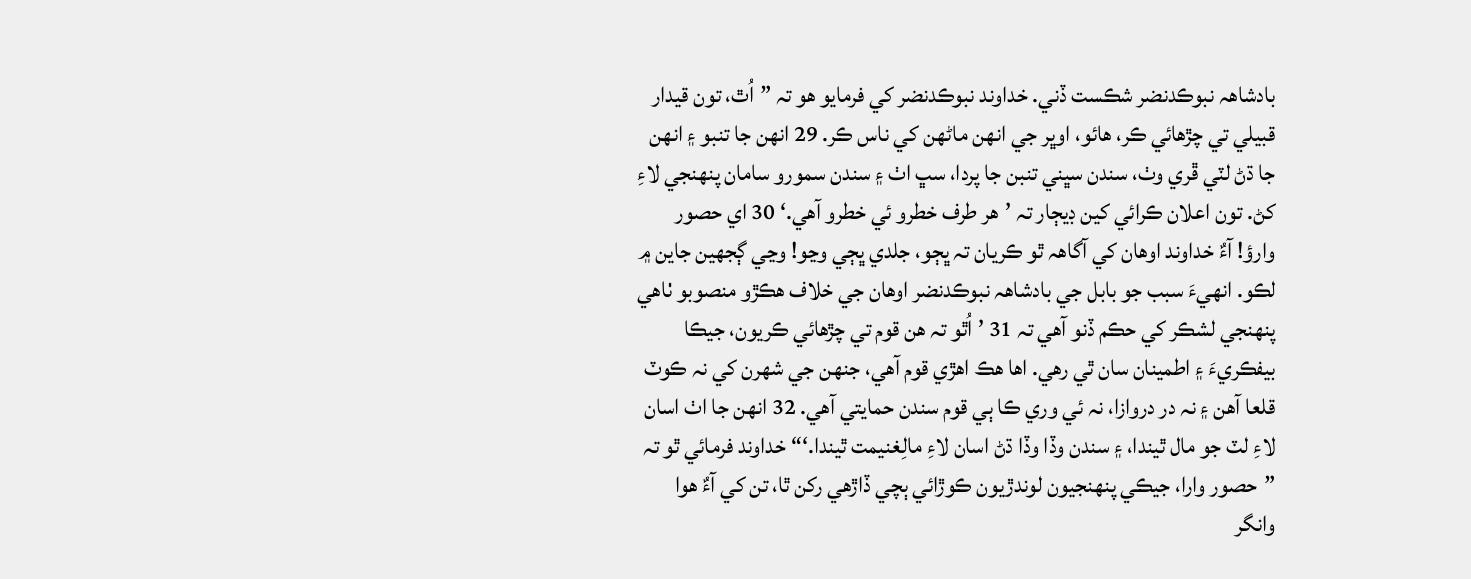بادشاهہ نبوڪدنضر شڪست ڏني. خداوند نبوڪدنضر کي فرمايو هو تہ ”اُٿ، تون قيدار قبيلي تي چڙهائي ڪر، هائو، اوڀر جي انهن ماڻهن کي ناس ڪر. 29 انهن جا تنبو ۽ انهن جا ڌڻ لٽي ڦري وٺ، سندن سڀني تنبن جا پردا، سڀ اٺ ۽ سندن سمورو سامان پنهنجي لاءِ کڻ. تون اعلان ڪرائي کين ڊيڄار تہ ’هر طرف خطرو ئي خطرو آهي.‘ 30 اي حصور وارؤ! آءٌ خداوند اوهان کي آگاهہ ٿو ڪريان تہ ڀڄو، جلدي ڀڄي وڃو! وڃي ڳجھين جاين ۾ لڪو. انهيءَ سبب جو بابل جي بادشاهہ نبوڪدنضر اوهان جي خلاف هڪڙو منصوبو ٺاهي پنهنجي لشڪر کي حڪم ڏنو آهي تہ 31 ’اُٿو تہ هن قوم تي چڙهائي ڪريون، جيڪا بيفڪريءَ ۽ اطمينان سان ٿي رهي. اها هڪ اهڙي قوم آهي، جنهن جي شهرن کي نہ ڪوٽ قلعا آهن ۽ نہ در دروازا، نہ ئي وري ڪا ٻي قوم سندن حمايتي آهي. 32 انهن جا اٺ اسان لاءِ لٽ جو مال ٿيندا، ۽ سندن وڏا وڏا ڌڻ اسان لاءِ مالِغنيمت ٿيندا.‘“ خداوند فرمائي ٿو تہ ”حصور وارا، جيڪي پنهنجيون لوندڙيون ڪوڙائي ٻچي ڏاڙهي رکن ٿا، تن کي آءٌ هوا وانگر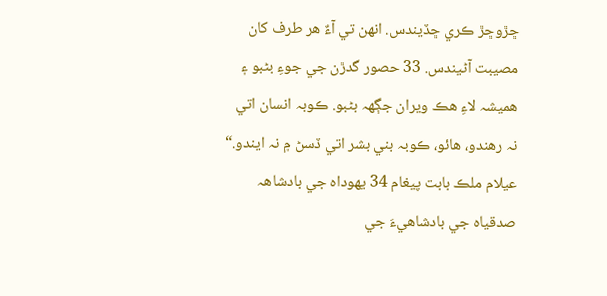ڇڙوڇڙ ڪري ڇڏيندس. انهن تي آءٌ هر طرف کان مصيبت آڻيندس. 33 حصور گدڙن جي جوءِ بڻبو ۽ هميشہ لاءِ هڪ ويران جڳهہ بڻبو. ڪوبہ انسان اتي نہ رهندو، هائو، ڪوبہ بني بشر اتي ڏسڻ ۾ نہ ايندو.“ عيلام ملڪ بابت پيغام 34 يهوداہ جي بادشاهہ صدقياہ جي بادشاهيءَ جي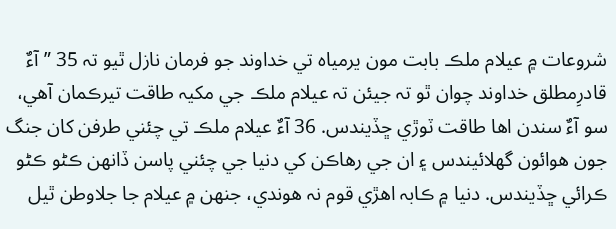شروعات ۾ عيلام ملڪ بابت مون يرمياہ تي خداوند جو فرمان نازل ٿيو تہ 35 ”آءٌ قادرِمطلق خداوند چوان ٿو تہ جيئن تہ عيلام ملڪ جي مکيہ طاقت تيرڪمان آهي، سو آءٌ سندن اها طاقت ٽوڙي ڇڏيندس. 36 آءٌ عيلام ملڪ تي چئني طرفن کان جنگ جون هوائون گھلائيندس ۽ ان جي رهاڪن کي دنيا جي چئني پاسن ڏانهن ڪڻو ڪڻو ڪرائي ڇڏيندس. دنيا ۾ ڪابہ اهڙي قوم نہ هوندي، جنهن ۾ عيلام جا جلاوطن ٿيل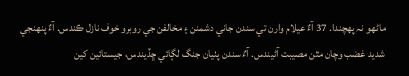ماڻهو نہ پهچندا. 37 آءٌ عيلام وارن تي سندن جاني دشمنن ۽ مخالفن جي روبرو خوف نازل ڪندس. آءٌ پنهنجي شديد غضب وچان مٿن مصيبت آڻيندس. آءٌ سندن پٺيان جنگ لڳائي ڇڏيندس، جيستائين کين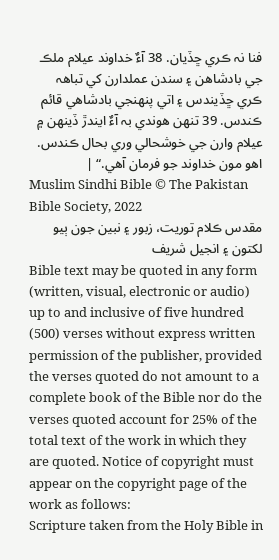فنا نہ ڪري ڇڏيان. 38 آءٌ خداوند عيلام ملڪ جي بادشاهن ۽ سندن عملدارن کي تباهہ ڪري ڇڏيندس ۽ اتي پنهنجي بادشاهي قائم ڪندس. 39 تنهن هوندي بہ آءٌ ايندڙ ڏينهن ۾ عيلام وارن جي خوشحالي وري بحال ڪندس. اهو مون خداوند جو فرمان آهي.“ |
Muslim Sindhi Bible © The Pakistan Bible Society, 2022
مقدس ڪلام توريت، زبور ۽ نبين جون ٻيو لکتون ۽ انجيل شريف
Bible text may be quoted in any form (written, visual, electronic or audio) up to and inclusive of five hundred (500) verses without express written permission of the publisher, provided the verses quoted do not amount to a complete book of the Bible nor do the verses quoted account for 25% of the total text of the work in which they are quoted. Notice of copyright must appear on the copyright page of the work as follows:
Scripture taken from the Holy Bible in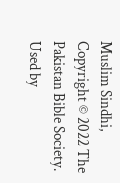Muslim Sindhi,
Copyright © 2022 The Pakistan Bible Society.
Used by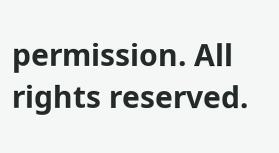permission. All rights reserved.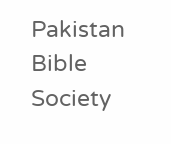Pakistan Bible Society